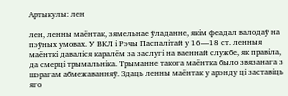Артыкулы: лен

лен, ленны маёнтак, зямельнае ўладанне, якім феадал валодаў на пэўных умовах. У ВКЛ і Рэчы Паспалітай у 16—18 ст. ленныя маёнткі даваліся каралём за заслугі на ваеннай службе, як правіла, да смерці трымальніка. Трыманне такога маёнтка было звязанага з шэрагам абмежаванняў. Здаць ленны маёнтак у арэнду ці заставіць яго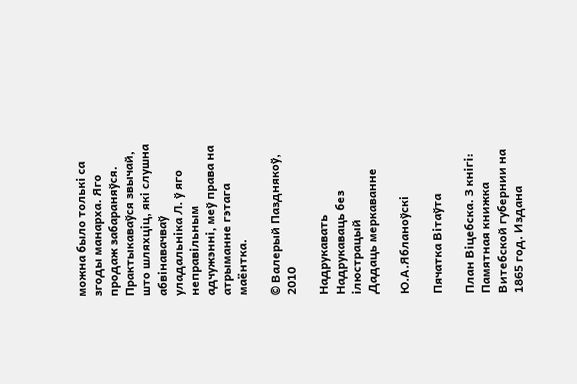можна было толькі са згоды манарха. Яго продаж забараняўся. Практыкаваўся звычай, што шляхціц, які слушна абвінавачваў уладальніка Л. ў яго неправільным адчужэнні, меў права на атрыманне гэтага маёнтка.

© Валерый Пазднякоў, 2010

Надрукавать Надрукаваць без ілюстрацый
Дадаць меркаванне

Ю.А.Ябланоўскі

Пячатка Вітаўта

План Віцебска. З кнігі: Памятная книжка Витебской губернии на 1865 год. Издана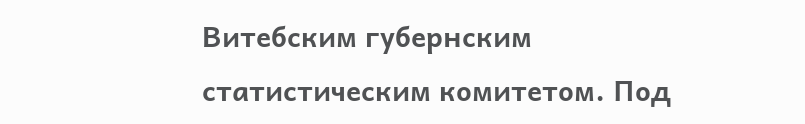Витебским губернским статистическим комитетом. Под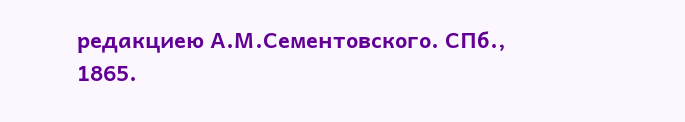редакциею А.М.Сементовского. СПб., 1865.